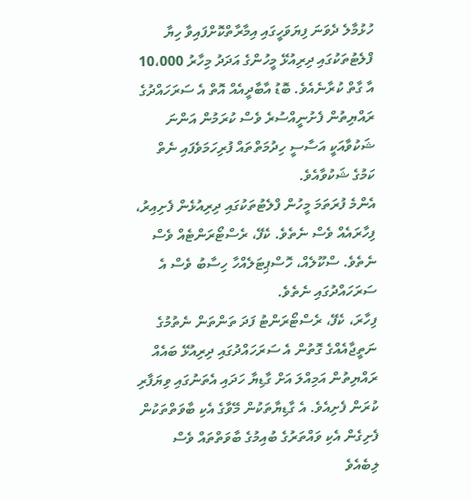ހުޅުމާލެ ދެވަނަ ފިޔަވަހީގައި އިމާރާތްކޮށްފައިވާ ހިޔާ ފްލެޓުތަކުގައި ދިރިއުޅޭ މީހުންގެ އަދަދު މިހާރު 10،000 އާ ގާތް ކުރާނެއެވެ. ބޮޑު އާބާދީއެއް އޮތް އެ ސަރަހައްދުގެ ރައްޔިތުން ފެށުނީއްސުރެ ވެސް ކުރަމުން އަންނަ ޝަކުވާއަކީ އަސާސީ ހިދުމަތްތައް ފުރިހަމަވެފައި ނެތް ކަމުގެ ޝަކުވާއެވެ.
އެންމެ ފުރަތަމަ މީހުން ފްލެޓުތަކުގައި ދިރިއުޅެން ފެށިއިރު، ފިހާރައެއް ވެސް ނެތެވެ. ކެފޭ، ރެސްޓޯރަންޓެއް ވެސް ނެތެވެ. ސްކޫލެއް، ހޮސްޕިޓަލެއްހާ ހިސާބު ވެސް އެ ސަރަހައްދުގައި ނެތެވެ.
ފިހާރަ، ކެފޭ، ރެސްޓޯރަންޓު ފަދަ ތަންތަން ނެތުމުގެ ނަތީޖާއެއްގެ ގޮތުން އެ ސަރަހައްދުގައި ދިރިއުޅޭ ބައެއް ރައްޔިތުން އަމިއްލަ އަށް ގާޑިޔާ ހަދައި އެތަނުގައި ވިޔަފާރި ކުރަން ފެށިއެވެ. އެ ގާޑިޔާތަކުން މޭވާގެ އެކި ބާވަތްތަކުން ފެށިގެން އެކި ވައްތަރުގެ ބުއިމުގެ ބާވަތްތައް ވެސް ލިބެއެވެ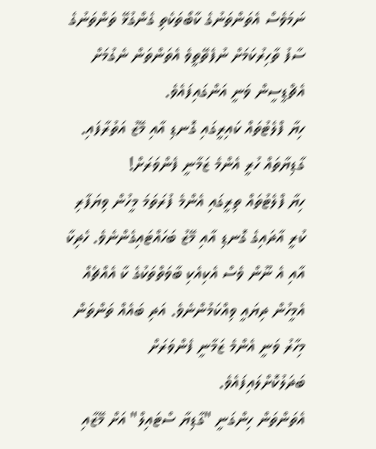ނަމަވެސް އެތަންތަނުގެ ކާބޯތަކެތި ގެންގުޅޭ ތަންތަނުގެ ސާފު ތާހިރުކަމަށް ނުފެތޭތީވެ އެތަންތަން ނެގުމަށް އެޗްޑީސީން ވަނީ އަންގައިފައެވެ.
ހިޔާ ފްލެޓުތައް ކައިރީގައި ގޮނޑި އާއި މޭޒު އަތުރާފައި.
ގާޑިޔާތައް ހުރީ އެންމެ ޒަމާނީ ފެންވަރަށް!
ހިޔާ ފްލެޓުތައް ތިރީގައި އެންމެ ފުރަތަމަ މީހުން ވިޔަފާރި ކުރީ އާދައިގެ ގޮނޑި އާއި މޭޒު ބަހައްޓައިގެންނެވެ. ހެދިކާ އާއި އެ ނޫން ވެސް އެކިއެކި ބާވަތްތަކުގެ ކާ އެއްޗެއް އެމީހުން ދިޔައީ ވިއްކަމުންނެވެ. އަދި ބައެއް ތަންތަން މިހާރު ވަނީ އެންމެ ޒަމާނީ ފެންވަރަށް ބަދަލުކޮށްލައިފައެވެ.
އެތަންތަން ހިންގަނީ "ގާޑިޔާ ސްޓައިލް" އަށް މޭޒާއި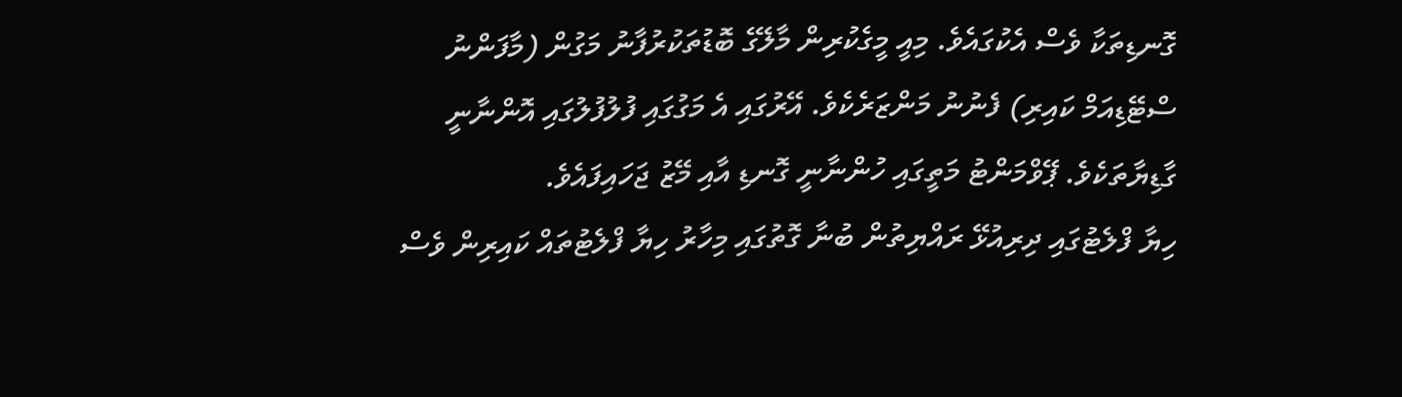ގޮނޑިތަކާ ވެސް އެކުގައެވެ. މިއީ މީގެކުރިން މާލޭގެ ބޮޑުތަކުރުފާނު މަގުން (މާފަންނު ސްޓޭޑިއަމް ކައިރި) ފެނުނު މަންޒަރެކެވެ. އޭރުގައި އެ މަގުގައި ފުލުފުލުގައި އޮންނާނީ ގާޑިޔާތަކެވެ. ޕޭވްމަންޓު މަތީގައި ހުންނާނީ ގޮނޑި އާއި މޭޒު ޖަހައިފައެވެ.
ހިޔާ ފްލެޓުގައި ދިރިއުޅޭ ރައްޔިތުން ބުނާ ގޮތުގައި މިހާރު ހިޔާ ފްލެޓުތައް ކައިރިން ވެސް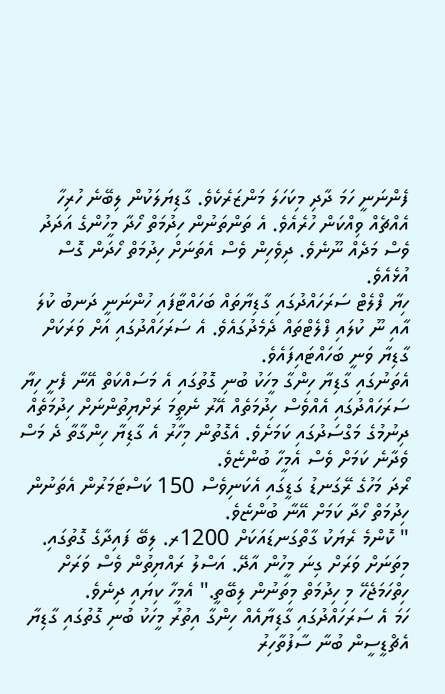ފެންނަނީ ހަމަ ދާދި މިކަހަލަ މަންޒަރެކެވެ. ގާޑިޔަލަކުން ލިބޭނެ ހުރިހާ އެއްޗެއް ވިއްކަން ހުރެއެވެ. އެ ތަންތަނުން ހިދުމަތް ހޯދާ މީހުންގެ އަދަދު ވެސް މަދެއް ނޫނެވެ. ދިވެހިން ވެސް އެތަނަށް ހިދުމަތް ހޯދަން ގޮސް އުޅެއެވެ.
ހިޔާ ފްލެޓް ސަރަހައްދުގައި ގާޑިޔާތައް ބަހައްޓާފައި ހުންނަނީ ދަނބު ކުލަ އާއި ނޫ ކުލައި ފްލެޓްތައް ދެމެދުގައެވެ. އެ ސަރަހައްދުގައި އަށް ވަރަކަށް ގާޑިޔާ ވަނީ ބަހައްޓައިފައެވެ.
އެތަނުގައި ގާޑިޔާ ހިންގާ މީހަކު ބުނި ގޮތުގައި އެ މަސައްކަތް އޭނާ ފެށީ ހިޔާ ސަރަހައްދުގައި އެއްވެސް ހިދުމަތެއް އޭރު ނެތީމަ ރަށްޔިތުންނަށް ހިދުމަތެއް ދިނުމުގެ މަގްސަދުގައި ކަމަށެވެ. އެގޮތުން މިހާރު އެ ގާޑިޔާ ހިންގާތާ ދެ މަސް ވެދާނެ ކަމަށް ވެސް އެމީހާ ބުންޏެވެ.
ރޯދަ މަހުގެ ރޭގަނޑު ގަޑީގައި އެކަނިވެސް 150 ކަސްޓަމަރުން އެތަނުން ހިދުމަތް ހޯދާ ކަމަށް އޭނާ ބުންޏެވެ.
" ކޮންމެ ރެޔަކު ގާތްގަނޑައަކަށް 1200ރ. ލިބޭ ފައިދާގެ ގޮތުގައި. މިތަނަށް ވަރަށް ގިނަ މީހުން އާދޭ. އަސްލު ރައްޔިތުން ވެސް ވަރަށް ހިތްހަމަޖެހޭ މި ހިދުމަތް މިތަނުން ލިބޭތީ." އެމީހާ ކިޔައި ދިނެވެ.
ހަމަ އެ ސަރަހައްދުގައި ގާޑިޔާއެއް ހިންގާ އިތުރު މީހަކު ބުނި ގޮތުގައި ގާޑިޔާ އެޗްޑީސީން ބުނާ ސާފުތާހިރު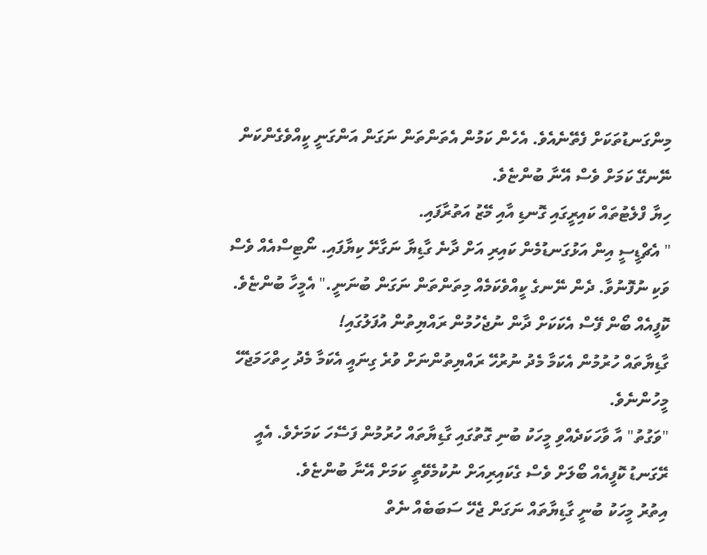މިންގަނޑުތަކަށް ފެތޭނެއެވެ. އެހެން ކަމުން އެތަންތަން ނަގަން އަންގަނީ ކީއްވެގެންކަން ނޭނގޭ ކަމަށް ވެސް އޭނާ ބުންޏެވެ.
ހިޔާ ފްލެޓުތައް ކައިރީގައި ގޮނޑި އާއި މޭޒު އަތުރާފައި.
" އެޗްޑީސީ އިން އަޅުގަނޑުމެން ކައިރި އަށް ދާނެ ގާޑިޔާ ނަގާށޭ ކިޔާފައި. ނޯޓިސްއެއް ވެސް ވަކި ނުފޮނުވާ. ދެން ނޭނގެ ކީއްވެކަމެއް މިތަންތަން ނަގަން ބުނަނީ." އެމީހާ ބުންޏެވެ.
ކޮފީއެއް ބޯން ފޭސް އެކަކަށް ދާން ނުޖެހުމުން ރައްޔިތުން އުފަލުގައި!
ގާޑިޔާތައް ހުރުމުން އެކަމާ މެދު ނުރުހޭ ރައްޔިތުންނަށް ވުރެ ގިނައީ އެކަމާ މެދު ހިތްހަމަޖެހޭ މީހުންނެވެ.
"ވަގުތު" އާ ވާހަކަދެއްވި މީހަކު ބުނި ގޮތުގައި ގާޑިޔާތައް ހުރުމުން ފަސޭހަ ކަމަށެވެ. އެއީ ރޭގަނޑު ކޮފީއެއް ބޯލަށް ވެސް ގެކައިރިއަށް ނުކުމެވޭތީ ކަމަށް އޭނާ ބުންޏެވެ.
އިތުރު މީހަކު ބުނީ ގާޑިޔާތައް ނަގަން ޖެހޭ ސަބަބެއް ނެތް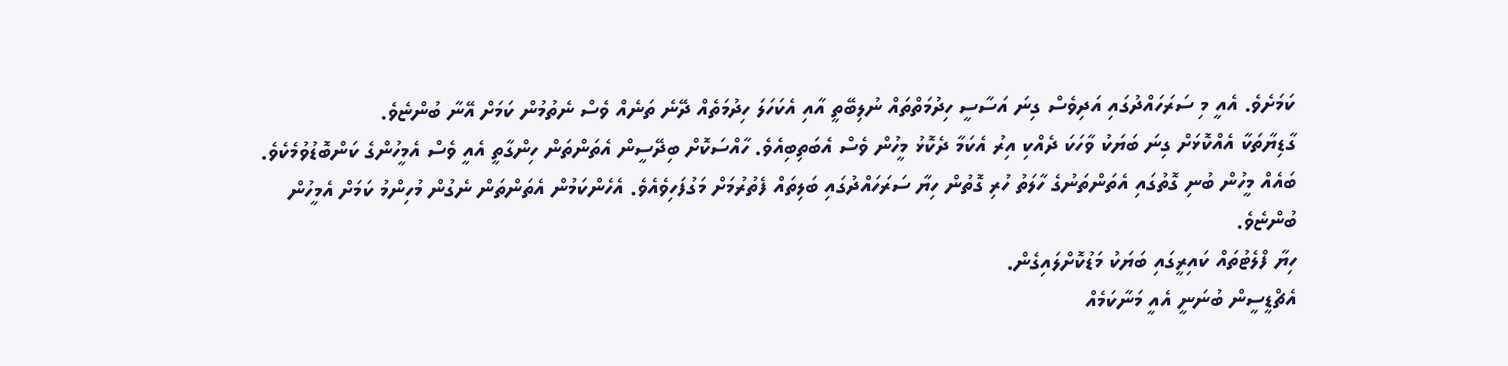ކަމަށެވެ. އެއީ މި ސަރަހައްދުގައި އަދިވެސް ގިނަ އަސާސީ ހިދުމަތްތައް ނުލިބޭތީ އާއި އެކަހަލަ ހިދުމަތެއް ދޭނެ ތަނެއް ވެސް ނެތުމުން ކަމަށް އޭނާ ބުންޏެވެ.
ގާޑިޔާތަކާ އެއްކޮޅަށް ގިނަ ބަޔަކު ވާހަކަ ދެއްކި އިރު އެކަމާ ދެކޮޅު މީހުން ވެސް އެބަތިބިއެވެ. ހާއްސަކޮށް ބިދޭސީން އެތަންތަން ހިންގާތީ އެއީ ވެސް އެމީހުންގެ ކަންބޮޑުވުމެކެވެ.
ބައެއް މީހުން ބުނި ގޮތުގައި އެތަންތަނުގެ ހާލަތު ހުރި ގޮތުން ހިޔާ ސަރަހައްދުގައި ބަލިތައް ފެތުރުމަށް މަގުފަހިވެއެވެ. އެހެންކަމުން އެތަންތަން ނެގުން މުހިންމު ކަމަށް އެމީހުން ބުންޏެވެ.
ހިޔާ ފްލެޓުތައް ކައިރީގައި ބަޔަކު މަޑުކޮށްލައިގެން.
އެޗްޑީސީން ބުނަނީ އެއީ މަނާކަމެއް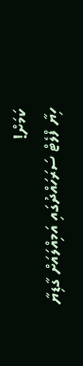ކަމަށް!
ހިޔާ ފްލެޓް ސަރަހައްދުގައި އަމިއްލައަށް ގާޑިޔާ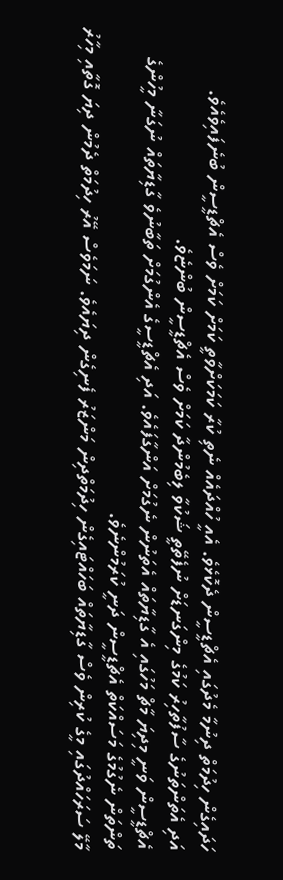ހަދައިގެން ހިދުމަތް ދިނުމާ މެދުގައި އެޗްޑީސީން ދެކޮޅެވެ. އެއީ ހުއްދައެއް ނެތި ކުރާ ކަމަކަށްވާތީ ކަމަށް ކަމަށް ވެސް އެޗްޑީސީން ބުނެފައިވެއެވެ.
އަދި އެތަންތަނުގެ ސާފުތާހިރު ކަމުގެ މިންގަނޑަށް ނުފެތޭތީ ޝަކުވާ ލިބެމުންދާ ކަމަށް ވެސް އެޗްޑީސީން ބުންޏެވެ.
އެޗްޑީސީން ވަނީ މިދިޔަ މާޗް މަހުގައި އެ ގާޑިޔާތައް އެތަނުން ނެގުމަށް އަންގާފައެވެ. އަދި އެޗްޑީސީގެ އެންގުމަށް ތަބާނުވެ ގާޑިޔާތައް ނުގަނާ މީހުންގެ ތަންތަން ނެގުމުގެ މަސައްކަތް އެޗްޑީސީން ދަނީ ކުރަމުންނެވެ.
މާލޭ ސަރަހައްދުގައި މީގެ ކުރިން ވެސް ގާޑިޔާތައް ބަހައްޓައިގެން ހިދުމަތްދިން މަންޒަރު ފެނިގެން ދިޔައެވެ. ނަމަވެސް އޭރު ހިދުމަތް ދެމުން ދިޔަ ގޮތާއި މިހާރު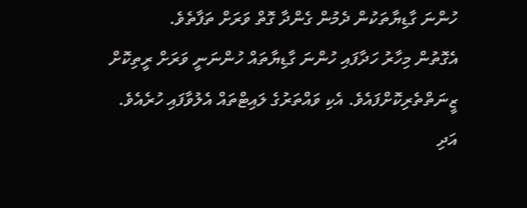ހުންނަ ގާޑިޔާތަކުން ދެމުން ގެންދާ ގޮތް ވަރަށް ތަފާތެވެ.
އެގޮތުން މިހާރު ހަދާފައި ހުންނަ ގާޑިޔާތައް ހުންނަނީ ވަރަށް ރީތިކޮށް ޒީނަތްތެރިކޮށްފައެވެ. އެކި ވައްތަރުގެ ލައިޓްތައް އެލުވާފައި ހުރެއެވެ.
އަދި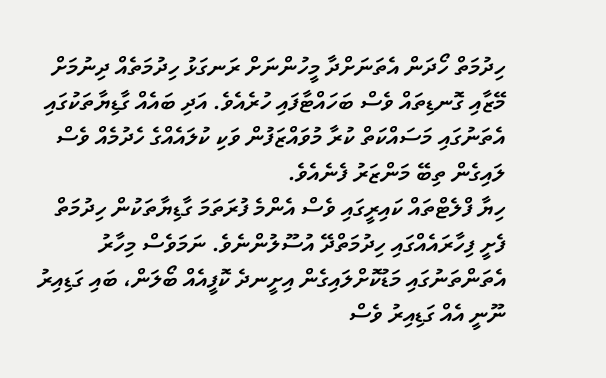ހިދުމަތް ހޯދަން އެތަނަށްދާ މީހުންނަށް ރަނގަޅު ހިދުމަތެއް ދިނުމަށް މޭޒާއި ގޮނޑިތައް ވެސް ބަހައްޓާފައި ހުރެއެވެ. އަދި ބައެއް ގާޑިޔާތަކުގައި އެތަނުގައި މަސައްކަތް ކުރާ މުވައްޒަފުން ވަކި ކުލައެއްގެ ހެދުމެއް ވެސް ލައިގެން ތިބޭ މަންޒަރު ފެނެއެވެ.
ހިޔާ ފްލެޓްތައް ކައިރީގައި ވެސް އެންމެ ފުރަތަމަ ގާޑިޔާތަކުން ހިދުމަތް ފެށީ ފިހާރައެއްގައި ހިދުމަތްދޭ އުސޫލުންނެވެ. ނަމަވެސް މިހާރު އެތަންތަނުގައި މަޑުކޮށްލައިގެން އިށީނދެ ކޮފީއެއް ބޯލަން، ބައި ގަޑިއިރު ނޫނީ އެއް ގަޑިއިރު ވެސް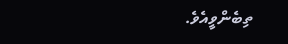ތިބެންވީއެވެ.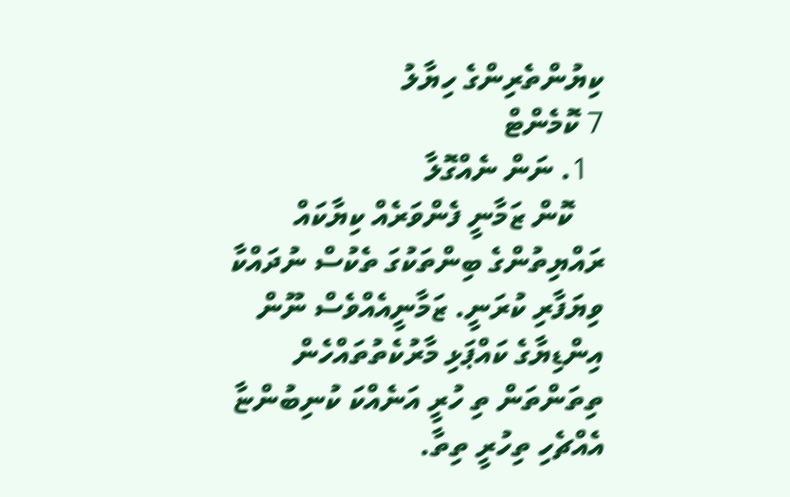ކިޔުންތެރިންގެ ހިޔާލު
7 ކޮމެންޓް
  1. ނަން ނެއްގޮލާ
    ކޮން ޒަމާނީ ފެންވަރެއް ކިޔާކައް ރައްޔިތުންގެ ބިންތަކުގަ ތެކުސް ނުދައްކާ ވިޔަފާރި ކުރަނީ. ޒަމާނީއެއްވެސް ނޫން އިންޑިޔާގެ ކައްޕަޅި މާރުކެތުތައްހެން ތިތަންތަން ތި ހުރީ އަނެއްކަ ކުނިބުންޏާ އެއްޗެހި ތިހުރީ ތިތާ.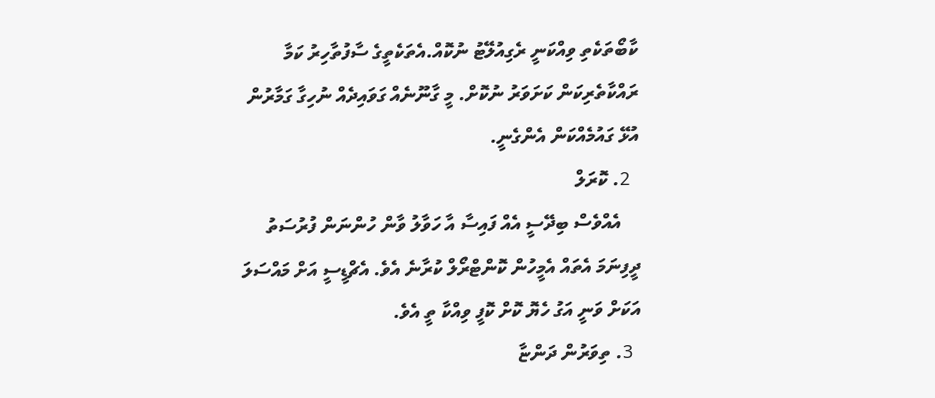ކާބޯތަކެތި ވިއްކަނީ ރެގިއުލޭޓު ނުކޮއް.އެތަކެތީގެ ސާފުތާހިރު ކަމާ ރައްކާތެރިކަން ކަށަވަރު ނުކޮށް. މީ ގާނޫނެއް ގަވައިދެއް ނުހިގާ ގަމާރުން އުޅޭ ގައުމެއްކަން އެންގެނީ.
  2. ކޮރަލް
    އެއްވެސް ބިދޭސީ އެއް ފައިސާ އާ ހަވާލު ވާން ހުންނަން ފުރުސަތު ދީފިނަމަ އެތައް އެމީހުން ކޮންޓްރޯލް ކުރާނެ އެވެ. އެޗްޑީސީ އަށް މައްސަލަ އަކަށް ވަނީ އަގު ހެޔޮ ކޮށް ކޮފީ ވިއްކާ ތީ އެވެ.
  3. ތިވަރުން ދަންޏާ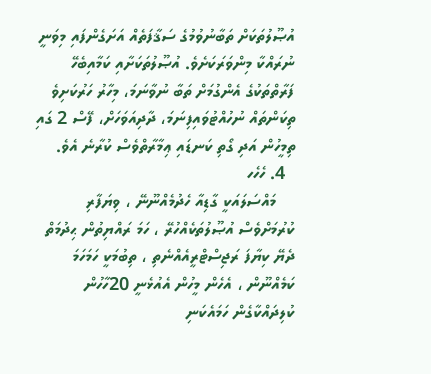އުޞޫލުތަކަށް ތަބާނުވުމުގެ ސަޤާފަތެއް އަށަގެންފައި މިވަނީ ނުރައްކާ މިންވަރަކަށެވެ. އުޞޫލުތަކަށާއި ކަމާއިބެހޭ ފަރާތްތަކުގެ އެންގުމަށް ތަބާ ނުވާނަމަ، މިހާރު ހަރުކަށިވެ ތިކަންތައް ނުހުއްޓުވައިފިނަމަ، ދާދިއަވަހަށް، ފޭސް 2 ގައި ތިމީހުން އަދި ގޯތި ކަނޑައި ޢިމާރާތްވެސް ކުރާނެ އެވެ.
  4. ހެހެހ
    މައްސަލައަކީ ގާޑިއާ ހެދުމެއްނޫނޭ ، ވިޔަފާރި ކުރުމަށްވެސް އުޞޫލުތަކެއްހުރޭ ، ހަމަ ރައްޔިތުން ޙިދުމަތް ދެޔޭ ކިޔާފަ ރަޖިސްޓްރީއެއްނެތި ، ތިބުމަކީ ހަމަހަމަ ކަމެއްނޫން ، އެހެން މީހުން އެއުޅެނީ 20ހާހުން ކުލިދައްކާގެން ހަމައެކަނި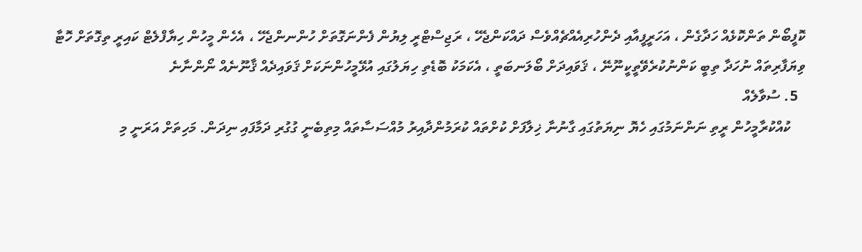ކޮފީބޯން ތަންކޮޅެއް ހަދާގެން ، އަހަރީފީއާއި ދެންހުރިއެއްޗެއްވެސް ދައްކަންޖެހޭ ، ރަޖިސްޓްރީ ލިޔުން ފެންނަގޮތަށް ހުންނންޖެހޭ ، އެހެން މީހުން ހިޔާފްލެޓް ކައިރީ ތިގޮތަށް ހޮޓާ ވިޔަފާރިތައް ނުހަދާ ތިބީ ކަންނުކުރެވޭތީކީނޫނޭ ، ޤަވައިދަށް ބޯލަނބަތީ ، އެކަމަކު ބޮޑެތި ހިޔަލުގައި އުޅޭމީހުންނަކަށް ޤަވައިދެއް ޤާނޫނެއް ނޯންނާނެ
  5. ސުވާލެއް
    ކުއްކުރާމީހުން ރީތި ނަންނަމުގައި ހެޔޮ ނިޔަތުގައި ގާނުނާ ޚިލާފަށް ކުށްތައް ކުރަމުންދާއިރު މުއްސަސާތައް މިތިބެނީ ގުގުރި ދަމާފައި ނިދަން. މަހިތަށް އަރަނީ މި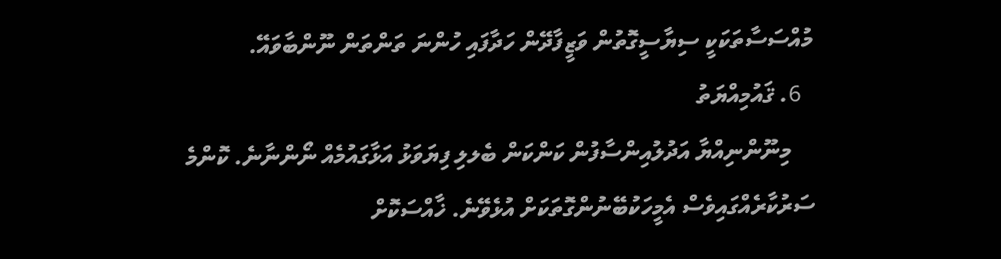މުއްސަސާތަކަކީ ސިޔާސީގޮތުން ވަޒީފާދޭން ހަދާފައި ހުންނަ ތަންތަން ނޫންބާވައޭ.
  6. ޤައުމިއްޔަތު
    މިނޫންނިއްޔާ އަދުލުއިންސާފުން ކަންކަން ބެލލި ފިޔަވަޅު އަޅާގައުމެއް ނޯންނާނެ. ކޮންމެ ސަރުކާރެއްގައިވެސް އެމީހަކުބޭނުންގޮތަކަށް އުޅެވޭނެ. ޚާއްސަކޮށް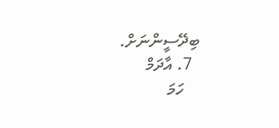ބިދޭސީންނަށް.
  7. އާދަމް
    ހަމަ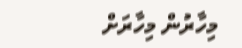މިހާރުން މިހާރަށް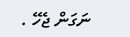ނަގަން ޖެހޭ .